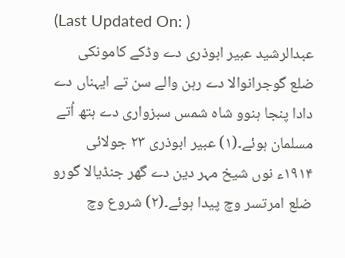(Last Updated On: )
عبدالرشید عبیر ابوذری دے وڈکے کامونکی ضلع گوجرانوالا دے رہن والے سن تے ایہناں دے دادا پنجا ہنوو شاہ شمس سبزواری دے ہتھ اُتے مسلمان ہوئے۔(۱) عبیر ابوذری ۲۳ جولائی ۱۹۱۴ء نوں شیخ مہر دین دے گھر جنڈیالا گورو ضلع امرتسر وچ پیدا ہوئے۔(۲) شروع وچ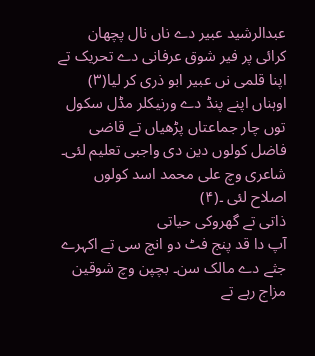عبدالرشید عبیر دے ناں نال پچھان کرائی پر فیر شوق عرفانی دے تحریک تے اپنا قلمی نں عبیر ابو ذری کر لیا(۳) اوہناں اپنے پنڈ دے ورنیکلر مڈل سکول توں چار جماعتاں پڑھیاں تے قاضی فاضل کولوں دین دی واجبی تعلیم لئی۔ شاعری وچ علی محمد اسد کولوں اصلاح لئی ۔(۴)
ذاتی تے گھروکی حیاتی
آپ دا قد پنج فٹ دو انچ سی تے اکہرے جثے دے مالک سن۔ بچپن وچ شوقین مزاج رہے تے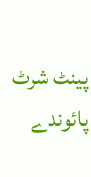پینٹ شرٹ پائوندے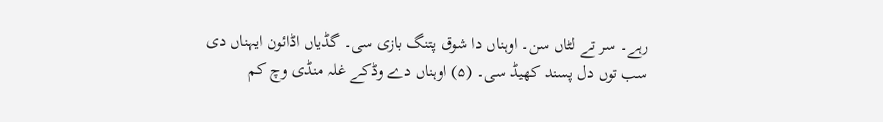رہے۔ سر تے لٹاں سن۔ اوہناں دا شوق پتنگ بازی سی۔ گڈیاں اڈائون ایہناں دی سب توں دل پسند کھیڈ سی۔ (۵) اوہناں دے وڈکے غلہ منڈی وچ کم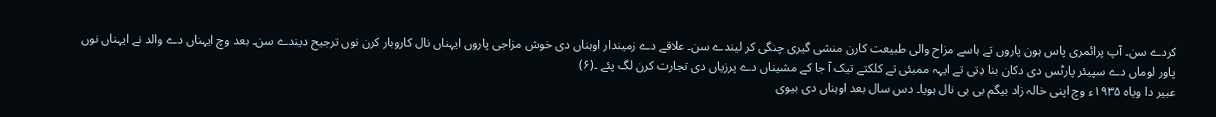کردے سن۔ آپ پرائمری پاس ہون پاروں تے ہاسے مزاح والی طبیعت کارن منشی گیری چنگی کر لیندے سن۔ علاقے دے زمیندار اوہناں دی خوش مزاجی پاروں ایہناں نال کاروبار کرن نوں ترجیح دیندے سن۔ بعد وچ ایہناں دے والد نے ایہناں نوں پاور لوماں دے سپیئر پارٹس دی دکان بنا دِتی تے ایہہ ممبئی تے کلکتے تیک آ جا کے مشیناں دے پرزیاں دی تجارت کرن لگ پئے ۔(۶)
عبیر دا ویاہ ۱۹۳۵ء وچ اپنی خالہ زاد بیگم بی بی نال ہویا۔ دس سال بعد اوہناں دی بیوی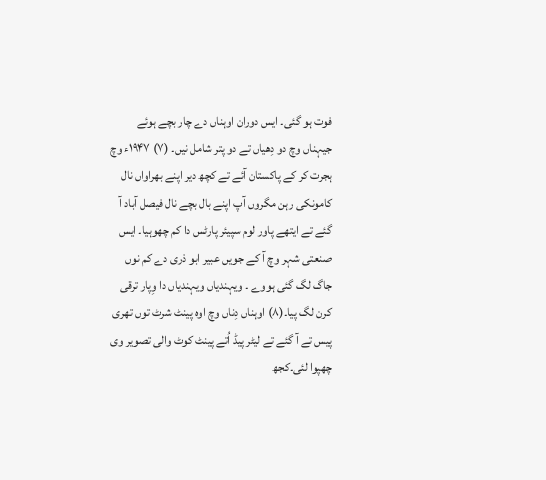فوت ہو گئی۔ ایس دوران اوہناں دے چار بچے ہوئے جیہناں وچ دو دِھیاں تے دو پتر شامل نیں۔ (۷) ۱۹۴۷ء وچ ہجرت کر کے پاکستان آئے تے کچھ دیر اپنے بھراواں نال کامونکی رہن مگروں آپ اپنے بال بچے نال فیصل آباد آ گئے تے ایتھے پاور لوم سپیئر پارٹس دا کم چھوہیا۔ ایس صنعتی شہر وچ آ کے جویں عبیر ابو ذری دے کم نوں جاگ لگ گئی ہووے ۔ ویہندیاں ویہندیاں دا وِپار ترقی کرن لگ پیا۔(۸) اوہناں دِناں وچ اوہ پینٹ شرٹ توں تھری پیس تے آ گئے تے لیٹر پیڈ اُتے پینٹ کوٹ والی تصویر وی چھپوا لئی۔کجھ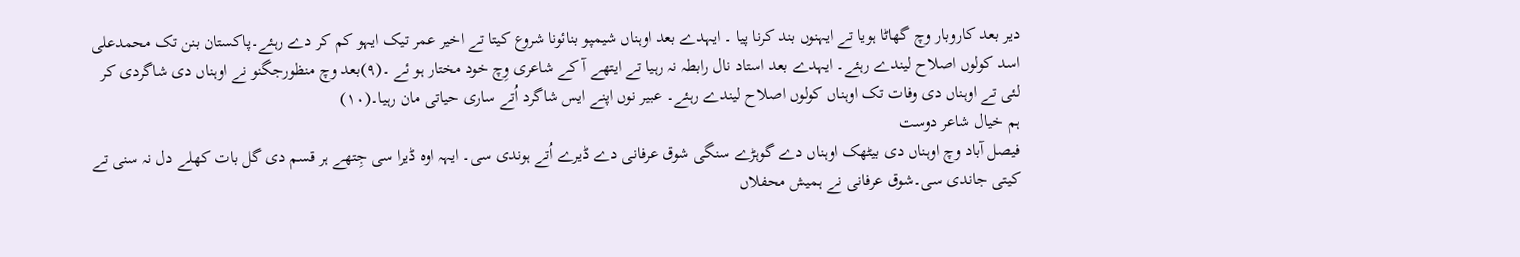دیر بعد کاروبار وچ گھاٹا ہویا تے ایہنوں بند کرنا پیا ۔ ایہدے بعد اوہناں شیمپو بنائونا شروع کیتا تے اخیر عمر تیک ایہو کم کر دے رہئے۔پاکستان بنن تک محمدعلی اسد کولوں اصلاح لیندے رہئے۔ ایہدے بعد استاد نال رابطہ نہ رہیا تے ایتھے آ کے شاعری وِچ خود مختار ہو ئے ۔(۹)بعد وچ منظورجگنو نے اوہناں دی شاگردی کر لئی تے اوہناں دی وفات تک اوہناں کولوں اصلاح لیندے رہئے۔ عبیر نوں اپنے ایس شاگرد اُتے ساری حیاتی مان رہیا۔(۱۰)
ہم خیال شاعر دوست
فیصل آباد وچ اوہناں دی بیٹھک اوہناں دے گوہڑے سنگی شوق عرفانی دے ڈیرے اُتے ہوندی سی۔ ایہہ اوہ ڈیرا سی جِتھے ہر قسم دی گل بات کھلے دل نہ سنی تے کیتی جاندی سی۔شوق عرفانی نے ہمیش محفلاں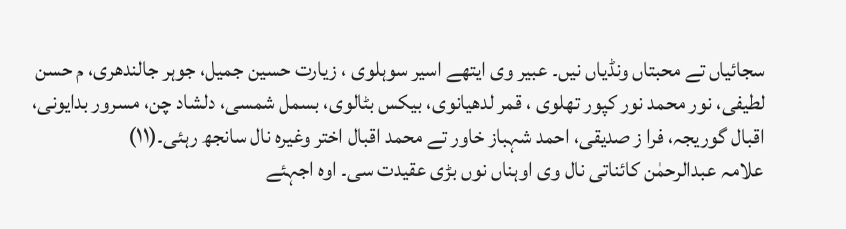سجائیاں تے محبتاں ونڈیاں نیں۔ عبیر وی ایتھے اسیر سوہلوی ، زیارت حسین جمیل، جوہر جالندھری، م حسن لطیفی، نور محمد نور کپور تھلوی ، قمر لدھیانوی، بیکس بٹالوی، بسمل شمسی، دلشاد چن، مسرور بدایونی، اقبال گوریجہ، فرا ز صدیقی، احمد شہباز خاور تے محمد اقبال اختر وغیرہ نال سانجھ رہئی۔(۱۱)
علامہ عبدالرحمٰن کائناتی نال وی اوہناں نوں بڑی عقیدت سی۔ اوہ اجہئے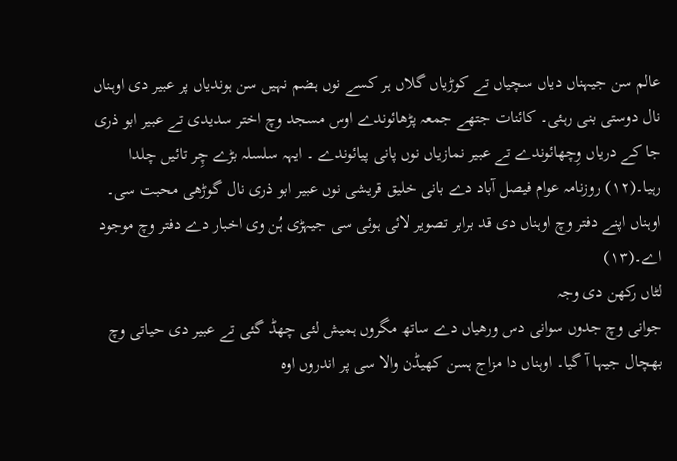عالم سن جیہناں دیاں سچیاں تے کوڑیاں گلاں ہر کسے نوں ہضم نہیں سن ہوندیاں پر عبیر دی اوہناں نال دوستی بنی رہئی۔ کائنات جتھے جمعہ پڑھائوندے اوس مسجد وچ اختر سدیدی تے عبیر ابو ذری جا کے دریاں وِچھائوندے تے عبیر نمازیاں نوں پانی پیائوندے ۔ ایہہ سلسلہ بڑے چِر تائیں چلدا رہیا۔(۱۲) روزنامہ عوام فیصل آباد دے بانی خلیق قریشی نوں عبیر ابو ذری نال گوڑھی محبت سی۔ اوہناں اپنے دفتر وچ اوہناں دی قد برابر تصویر لائی ہوئی سی جیہڑی ہُن وی اخبار دے دفتر وچ موجود اے۔(۱۳)
لٹاں رکھن دی وجہ
جوانی وچ جدوں سوانی دس ورھیاں دے ساتھ مگروں ہمیش لئی چھڈ گئی تے عبیر دی حیاتی وچ بھچال جیہا آ گیا۔ اوہناں دا مزاج ہسن کھیڈن والا سی پر اندروں اوہ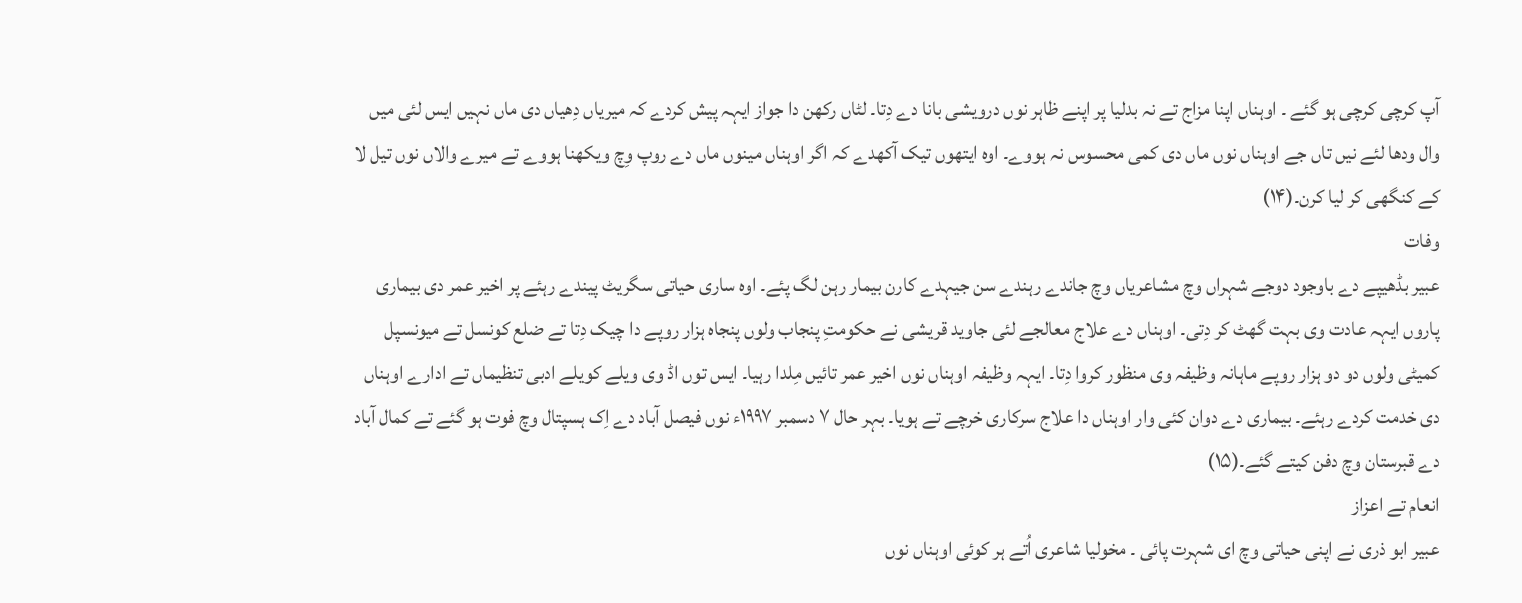آپ کرچی کرچی ہو گئے ۔ اوہناں اپنا مزاج تے نہ بدلیا پر اپنے ظاہر نوں درویشی بانا دے دِتا۔ لٹاں رکھن دا جواز ایہہ پیش کردے کہ میریاں دِھیاں دی ماں نہیں ایس لئی میں وال ودھا لئے نیں تاں جے اوہناں نوں ماں دی کمی محسوس نہ ہووے۔ اوہ ایتھوں تیک آکھدے کہ اگر اوہناں مینوں ماں دے روپ وِچ ویکھنا ہووے تے میرے والاں نوں تیل لا کے کنگھی کر لیا کرن۔(۱۴)
وفات
عبیر بڈھیپے دے باوجود دوجے شہراں وچ مشاعریاں وچ جاندے رہندے سن جیہدے کارن بیمار رہن لگ پئے۔ اوہ ساری حیاتی سگریٹ پیندے رہئے پر اخیر عمر دی بیماری پاروں ایہہ عادت وی بہت گھٹ کر دِتی۔ اوہناں دے علاج معالجے لئی جاوید قریشی نے حکومتِ پنجاب ولوں پنجاہ ہزار روپے دا چیک دِتا تے ضلع کونسل تے میونسپل کمیٹی ولوں دو دو ہزار روپے ماہانہ وظیفہ وی منظور کروا دِتا۔ ایہہ وظیفہ اوہناں نوں اخیر عمر تائیں مِلدا رہیا۔ ایس توں اڈ وی ویلے کویلے ادبی تنظیماں تے ادارے اوہناں دی خدمت کردے رہئے۔ بیماری دے دوان کئی وار اوہناں دا علاج سرکاری خرچے تے ہویا۔ بہر حال ۷ دسمبر ۱۹۹۷ء نوں فیصل آباد دے اِک ہسپتال وچ فوت ہو گئے تے کمال آباد دے قبرستان وچ دفن کیتے گئے۔(۱۵)
انعام تے اعزاز
عبیر ابو ذری نے اپنی حیاتی وچ ای شہرت پائی ۔ مخولیا شاعری اُتے ہر کوئی اوہناں نوں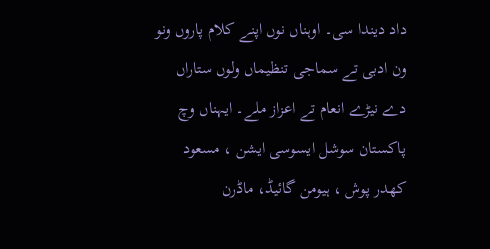داد دیندا سی۔ اوہناں نوں اپنے کلام پاروں ونو ون ادبی تے سماجی تنظیماں ولوں ستاراں دے نیڑے انعام تے اعزاز ملے۔ ایہناں وچ پاکستان سوشل ایسوسی ایشن ، مسعود کھدر پوش ، ہیومن گائیڈ، ماڈرن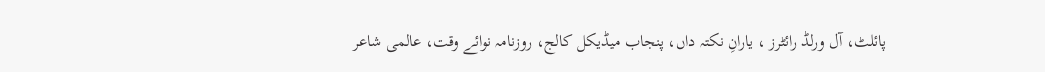پائلٹ، آل ورلڈ رائٹرز ، یارانِ نکتہ داں، پنجاب میڈیکل کالج، روزنامہ نوائے وقت، عالمی شاعر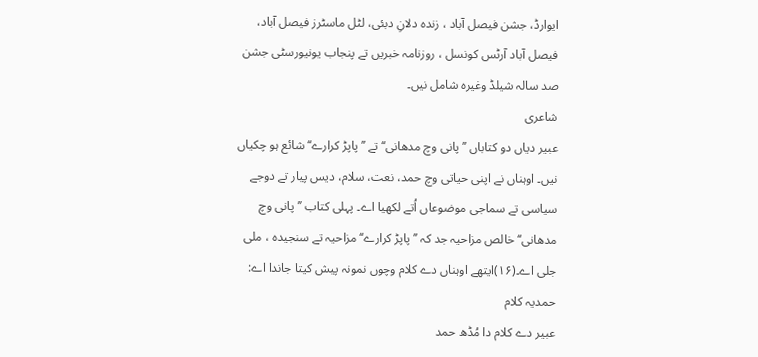ایوارڈ، جشن فیصل آباد ، زندہ دلانِ دبئی، لٹل ماسٹرز فیصل آباد، فیصل آباد آرٹس کونسل ، روزنامہ خبریں تے پنجاب یونیورسٹی جشن صد سالہ شیلڈ وغیرہ شامل نیں۔
شاعری
عبیر دیاں دو کتاباں ’’پانی وچ مدھانی‘‘ تے ’’پاپڑ کرارے‘‘ شائع ہو چکیاں نیں۔ اوہناں نے اپنی حیاتی وچ حمد، نعت، سلام، دیس پیار تے دوجے سیاسی تے سماجی موضوعاں اُتے لکھیا اے۔ پہلی کتاب ’’پانی وچ مدھانی‘‘ خالص مزاحیہ جد کہ ’’پاپڑ کرارے‘‘ مزاحیہ تے سنجیدہ ، ملی جلی اے۔(۱۶)ایتھے اوہناں دے کلام وچوں نمونہ پیش کیتا جاندا اے:
حمدیہ کلام
عبیر دے کلام دا مُڈھ حمد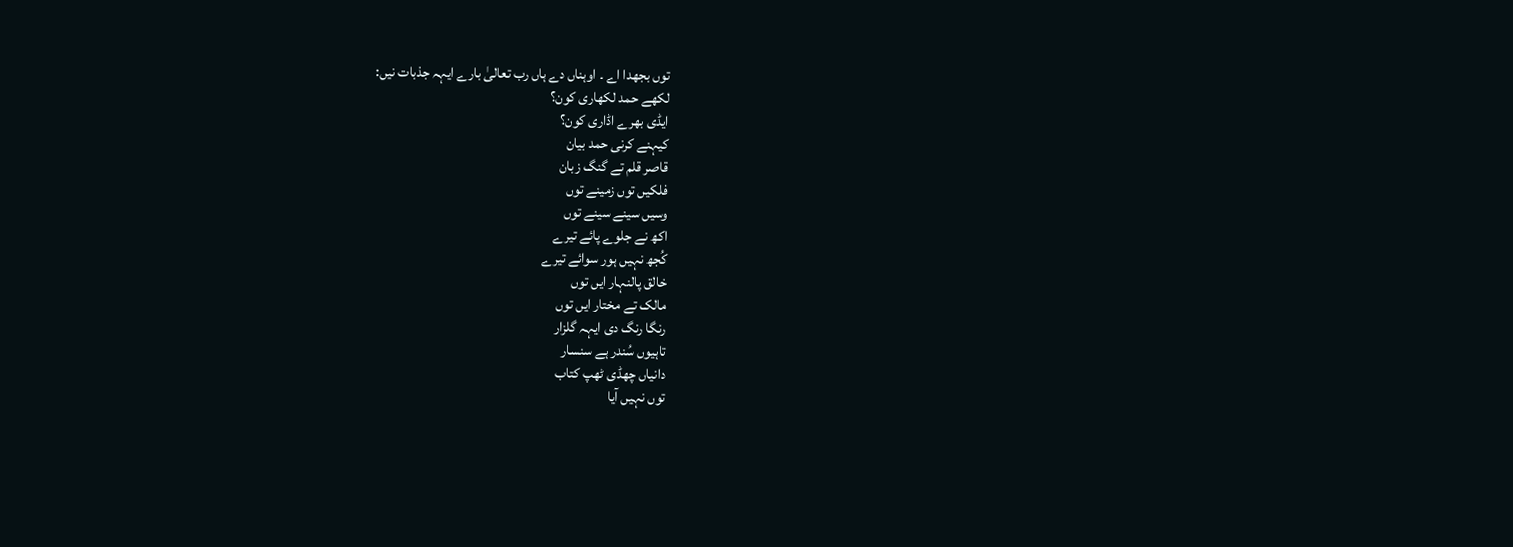توں بجھدا اے ۔ اوہناں دے ہاں رب تعالیٰ بارے ایہہ جذبات نیں:
لکھے حمد لکھاری کون؟
ایڈی بھرے اڈاری کون؟
کیہنے کرنی حمد بیان
قاصر قلم تے گنگ زبان
فلکیں توں زمینے توں
وسیں سینے سینے توں
اکھ نے جلوے پائے تیرے
کُجھ نہیں ہور سوائے تیرے
خالق پالنہار ایں توں
مالک تے مختار ایں توں
رنگا رنگ دی ایہہ گلزار
تاہیوں سُندر ہے سنسار
دانیاں چھڈی ٹھپ کتاب
توں نہیں آیا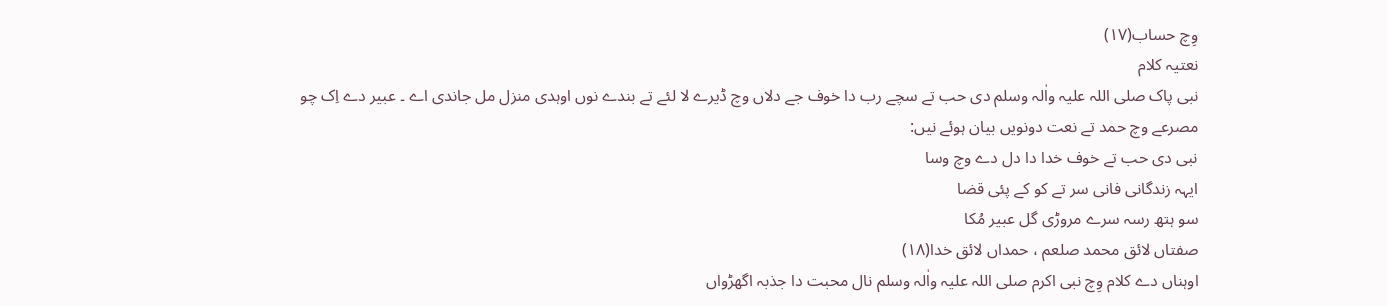وِچ حساب(۱۷)
نعتیہ کلام
نبی پاک صلی اللہ علیہ واٰلہ وسلم دی حب تے سچے رب دا خوف جے دلاں وچ ڈیرے لا لئے تے بندے نوں اوہدی منزل مل جاندی اے ۔ عبیر دے اِک چو مصرعے وچ حمد تے نعت دونویں بیان ہوئے نیں:
نبی دی حب تے خوف خدا دا دل دے وچ وسا
ایہہ زندگانی فانی سر تے کو کے پئی قضا
سو ہتھ رسہ سرے مروڑی گل عبیر مُکا
صفتاں لائق محمد صلعم ، حمداں لائق خدا(۱۸)
اوہناں دے کلام وِچ نبی اکرم صلی اللہ علیہ واٰلہ وسلم نال محبت دا جذبہ اگھڑواں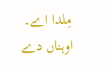مِلدا اے۔ اوہناں دے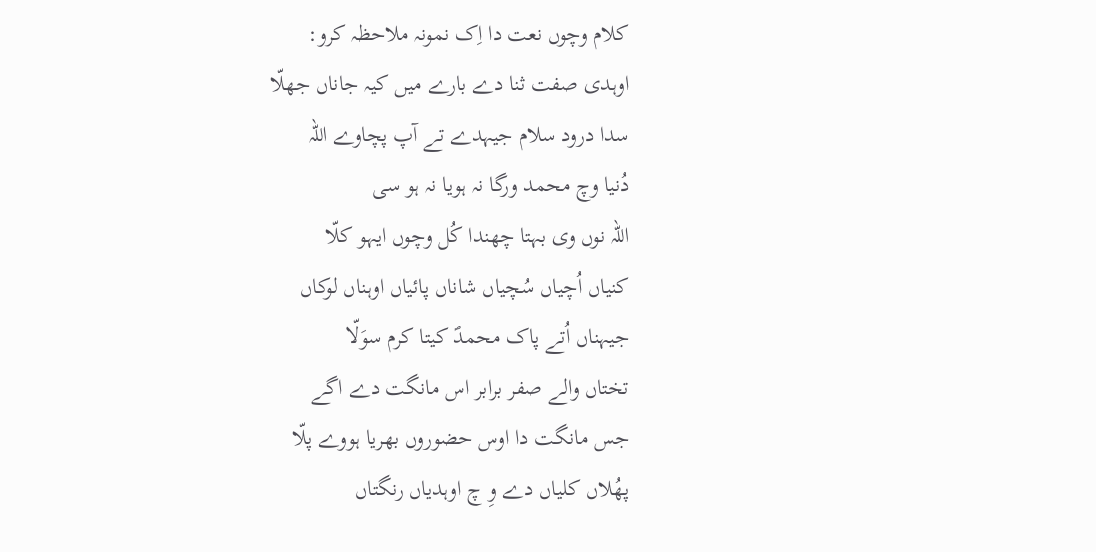کلام وچوں نعت دا اِک نمونہ ملاحظہ کرو:
اوہدی صفت ثنا دے بارے میں کیہ جاناں جھلّا
سدا درود سلام جیہدے تے آپ پچاوے اللہ
دُنیا وچ محمد ورگا نہ ہویا نہ ہو سی
اللہ نوں وی بہتا چھندا کُل وچوں ایہو کلّا
کنیاں اُچیاں سُچیاں شاناں پائیاں اوہناں لوکاں
جیہناں اُتے پاک محمدؐ کیتا کرم سوَلّا
تختاں والے صفر برابر اس مانگت دے اگے
جس مانگت دا اوس حضوروں بھریا ہووے پلّا
پھُلاں کلیاں دے وِ چ اوہدیاں رنگتاں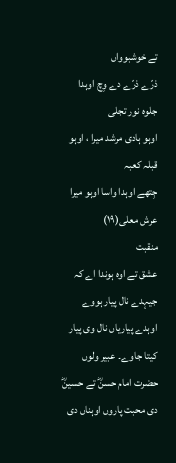تے خوشبوواں
ذرّے ذرّے دے وِچ اوہدا جلوہ نور تجلی
اوہو ہادی مرشد میرا ، اوہو قبلہ کعبہ
جِتھے اوہدا واسا اوہو میرا عرش معلی(۱۹)
منقبت
عشق تے اوہ ہوندا اے کہ جیہدے نال پیار ہووے اوہدے پیاریاں نال وی پیار کیتا جاوے۔ عبیر ولوں حضرت امام حسنؓ تے حسینؓ دی محبت پاروں اوہناں دی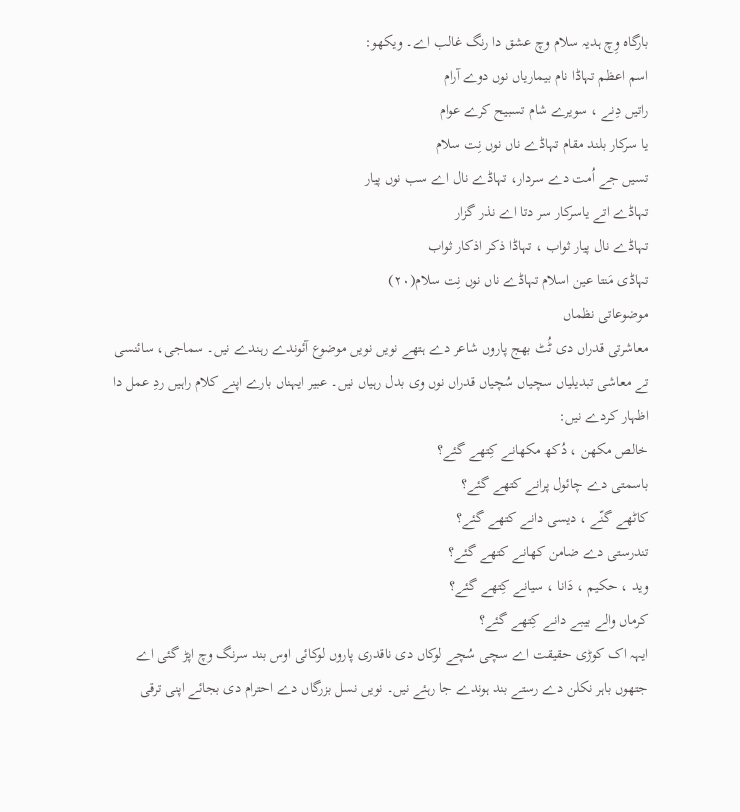بارگاہ وِچ ہدیہ سلام وچ عشق دا رنگ غالب اے۔ ویکھو:
اسم اعظم تہاڈا نام بیماریاں نوں دوے آرام
راتیں دِنے ، سویرے شام تسبیح کرے عوام
یا سرکار بلند مقام تہاڈے ناں نوں نِت سلام
تسیں جے اُمت دے سردار، تہاڈے نال اے سب نوں پیار
تہاڈے اتے یاسرکار سر دتا اے نذر گزار
تہاڈے نال پیار ثواب ، تہاڈا ذکر اذکار ثواب
تہاڈی مَنتا عین اسلام تہاڈے ناں نوں نِت سلام(۲۰)
موضوعاتی نظماں
معاشرتی قدراں دی ٹُٹ بھج پاروں شاعر دے ہتھے نویں نویں موضوع آئوندے رہندے نیں۔ سماجی، سائنسی تے معاشی تبدیلیاں سچیاں سُچیاں قدراں نوں وی بدل رہیاں نیں۔ عبیر ایہناں بارے اپنے کلام راہیں ردِ عمل دا اظہار کردے نیں:
خالص مکھن ، دُکھ مکھانے کِتھے گئے؟
باسمتی دے چائول پرانے کتھے گئے؟
کاٹھے گنّے ، دیسی دانے کتھے گئے؟
تندرستی دے ضامن کھانے کتھے گئے؟
وید ، حکیم ، دَانا ، سیانے کِتھے گئے؟
کرماں والے بیبے دانے کِتھے گئے؟
ایہہ اک کوڑی حقیقت اے سچی سُچے لوکاں دی ناقدری پاروں لوکائی اوس بند سرنگ وچ اپڑ گئی اے جتھوں باہر نکلن دے رستے بند ہوندے جا رہئے نیں۔ نویں نسل بزرگاں دے احترام دی بجائے اپنی ترقی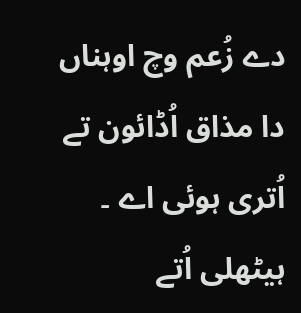دے زُعم وچ اوہناں دا مذاق اُڈائون تے اُتری ہوئی اے ۔ ہیٹھلی اُتے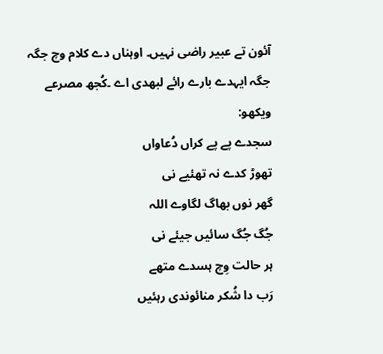آئون تے عبیر راضی نہیں۔ اوہناں دے کلام وچ جگہ جگہ ایہدے بارے رائے لبھدی اے ۔کُجھ مصرعے ویکھو:
سجدے پے پے کراں دُعاواں
تھوڑ کدے نہ تھئیے نی
گھر نوں بھاگ لگاوے اللہ
جُگ جُگ سائیں جیئے نی
ہر حالت وِچ ہسدے متھے
رَب دا شُکر منائوندی رہئیں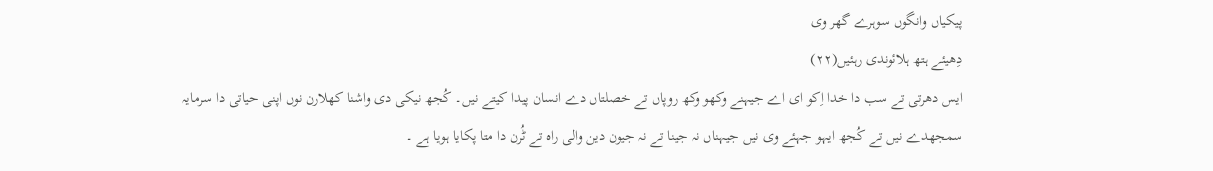پیکیاں وانگوں سوہرے گھر وی
دِھیئے ہتھ ہلائوندی رہئیں(۲۲)
ایس دھرتی تے سب دا خدا اِکو ای اے جیہنے وکھو وکھ روپاں تے خصلتاں دے انسان پیدا کیتے نیں۔ کُجھ نیکی دی واشنا کھلارن نوں اپنی حیاتی دا سرمایہ سمجھدے نیں تے کُجھ ایہو جہئے وی نیں جیہناں نہ جینا تے نہ جیون دین والی راہ تے ٹُرن دا متا پکایا ہویا ہے ۔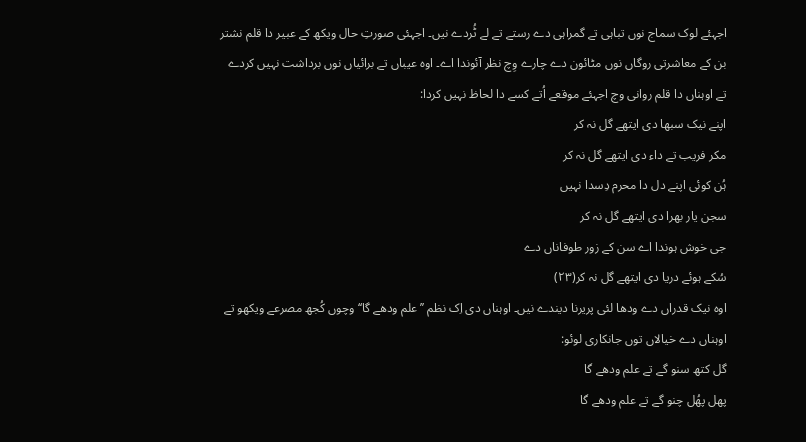اجہئے لوک سماج نوں تباہی تے گمراہی دے رستے تے لے ٹُردے نیں۔ اجہئی صورتِ حال ویکھ کے عبیر دا قلم نشتر بن کے معاشرتی روگاں نوں مٹائون دے چارے وِچ نظر آئوندا اے۔ اوہ عیباں تے برائیاں نوں برداشت نہیں کردے تے اوہناں دا قلم روانی وچ اجہئے موقعے اُتے کسے دا لحاظ نہیں کردا:
اپنے نیک سبھا دی ایتھے گل نہ کر
مکر فریب تے داء دی ایتھے گل نہ کر
ہُن کوئی اپنے دل دا محرم دِسدا نہیں
سجن یار بھرا دی ایتھے گل نہ کر
جی خوش ہوندا اے سن کے زور طوفاناں دے
سُکے ہوئے دریا دی ایتھے گل نہ کر(۲۳)
اوہ نیک قدراں دے ودھا لئی پریرنا دیندے نیں۔ اوہناں دی اِک نظم ’’علم ودھے گا‘‘ وچوں کُجھ مصرعے ویکھو تے اوہناں دے خیالاں توں جانکاری لوئو:
گل کتھ سنو گے تے علم ودھے گا
پھل پھُل چنو گے تے علم ودھے گا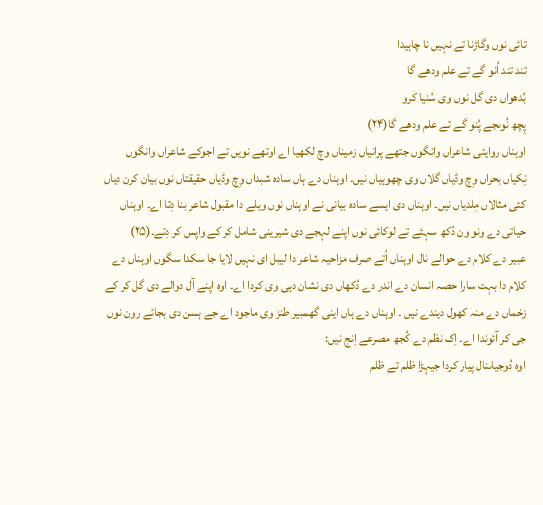تائی نوں وگاڑنا تے نہیں نا چاہیدا
تند تند اُنو گے تے علم ودھے گا
بُدھواں دی گل نوں وی سُنیا کرو
پِچھ نُوںجے پُنو گے تے علم ودھے گا(۲۴)
اوہناں روایتی شاعراں وانگوں جتھے پرانیاں زمیناں وچ لکھیا اے اوتھے نویں تے اجوکے شاعراں وانگوں نِکیاں بحراں وِچ وڈیاں گلاں وی چھوہیاں نیں۔ اوہناں دے ہاں سادہ شبداں وِچ وڈیاں حقیقتاں نوں بیان کرن دیاں کئی مثالاں مِلدیاں نیں۔ اوہناں دی ایسے سادہ بیانی نے اوہناں نوں ویلے دا مقبول شاعر بنا دِتا اے۔ اوہناں حیاتی دے ونو ون دُکھ سہئے تے لوکائی نوں اپنے لہجے دی شیرینی شامل کر کے واپس کر دِتے۔(۲۵)
عبیر دے کلام دے حوالے نال اوہناں اُتے صرف مزاحیہ شاعر دا لیبل ای نہیں لایا جا سکدا سگوں اوہناں دے کلام دا بہت سارا حصہ انسان دے اندر دے دُکھاں دی نشان دہی وی کردا اے۔ اوہ اپنے آل دوالے دی گل کر کے زخماں دے منہ کھول دیندے نیں ۔ اوہناں دے ہاں اینی گھمبیر طنز وی ماجود اے جے ہسن دی بجائے رون نوں جی کر آئوندا اے۔ اِک نظم دے کُجھ مصرعے اِنج نیں:
اوہ دُوجیاںنال پیار کردا جیہڑا ظلم تے ظلم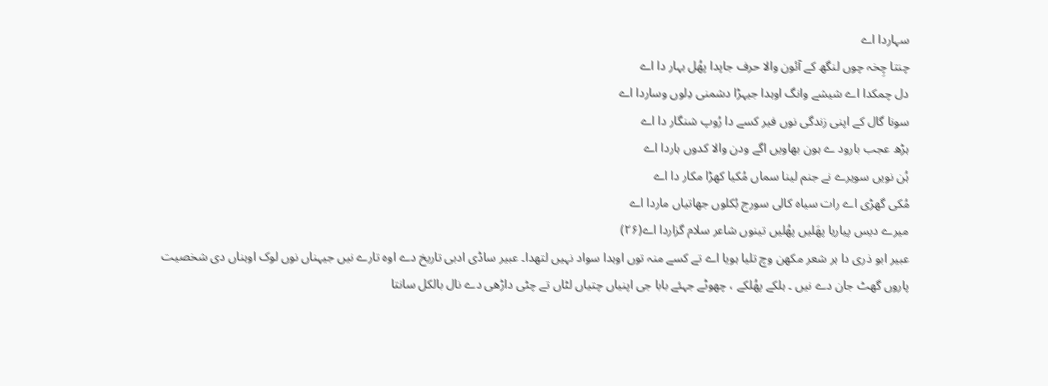سہاردا اے
چنتا چِخہ چوں لنگھ کے آئون والا حرف جاپدا پھُل بہار دا اے
دل چمکدا اے شیشے وانگ اوہدا جیہڑا دشمنی دِلوں وساردا اے
سونا گال کے اپنی زندگی نوں فیر کسے دا رُوپ شنگار دا اے
ہڑھ عجب بارود ے ہون بھاویں اگے ودن والا کدوں ہاردا اے
ہُن نویں سویرے نے جنم لینا سماں مُکیا کھڑا مکار دا اے
مُکی گھڑی اے رات سیاہ کالی سورج بُکلوں جھاتیاں ماردا اے
میرے دیس پیاریا پھَلیں پھُلیں تینوں شاعر سلام گزاردا اے(۲۶)
عبیر ابو ذری دا ہر شعر مکھن وچ تلیا ہویا اے تے کسے منہ توں اوہدا سواد نہیں لتھدا۔ عبیر ساڈی ادبی تاریخ دے اوہ تارے نیں جیہناں نوں لوک اوہناں دی شخصیت پاروں گھٹ جان دے نیں ۔ ہلکے پھُلکے ، چھوٹے جہئے بابا جی اپنیاں چتیاں لٹاں تے چٹی داڑھی دے نال بالکل سانتا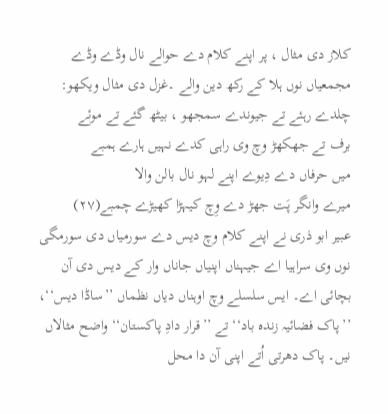کلاز دی مثال ، پر اپنے کلام دے حوالے نال وڈے وڈے مجمعیاں نوں ہلا کے رکھ دین والے ۔غزل دی مثال ویکھو:
چلدے رہئے تے جیوندے سمجھو ، بیٹھ گئے تے موئے
برف تے جھکھڑ وچ وی راہی کدے نہیں ہارے ہمبے
میں حرفاں دے دِیوے اپنے لہو نال بالن والا
میرے وانگر پَت جھڑ دے وِچ کیہڑا کھیڑے چمبے(۲۷)
عبیر ابو ذری نے اپنے کلام وچ دیس دے سورمیاں دی سورمگی نوں وی سراہیا اے جیہناں اپنیاں جاناں وار کے دیس دی آن بچائی اے۔ ایس سلسلے وچ اوہناں دیاں نظماں ’’ساڈا دیس‘‘، ’’پاک فضائیہ زندہ باد‘‘ تے ’’قرار دادِ پاکستان‘‘ واضح مثالاں نیں۔ پاک دھرتی اُتے اپنی آن دا محل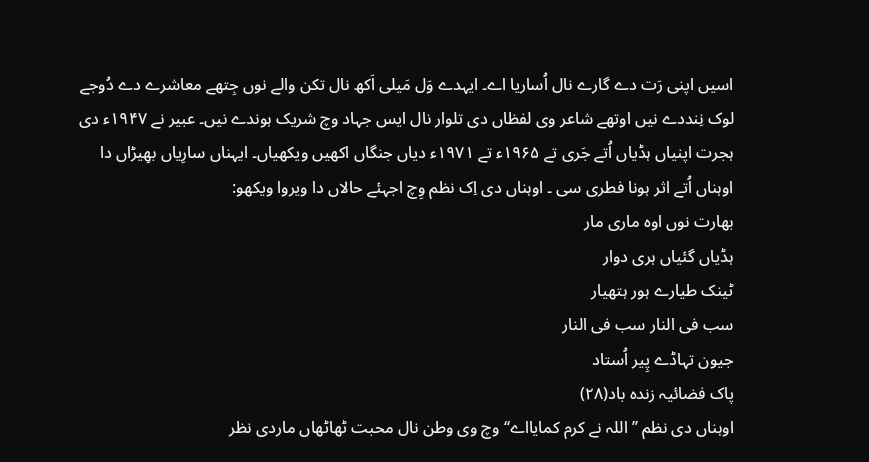اسیں اپنی رَت دے گارے نال اُساریا اے۔ ایہدے وَل مَیلی اَکھ نال تکن والے نوں جِتھے معاشرے دے دُوجے لوک نِنددے نیں اوتھے شاعر وی لفظاں دی تلوار نال ایس جہاد وچ شریک ہوندے نیں۔ عبیر نے ۱۹۴۷ء دی ہجرت اپنیاں ہڈیاں اُتے جَری تے ۱۹۶۵ء تے ۱۹۷۱ء دیاں جنگاں اکھیں ویکھیاں۔ ایہناں سارِیاں بھِیڑاں دا اوہناں اُتے اثر ہونا فطری سی ۔ اوہناں دی اِک نظم وِچ اجہئے حالاں دا ویروا ویکھو:
بھارت نوں اوہ ماری مار
ہڈیاں گئیاں ہری دوار
ٹینک طیارے ہور ہتھیار
سب فی النار سب فی النار
جیون تہاڈے پِیر اُستاد
پاک فضائیہ زندہ باد(۲۸)
اوہناں دی نظم ’’اللہ نے کرم کمایااے‘‘ وچ وی وطن نال محبت ٹھاٹھاں ماردی نظر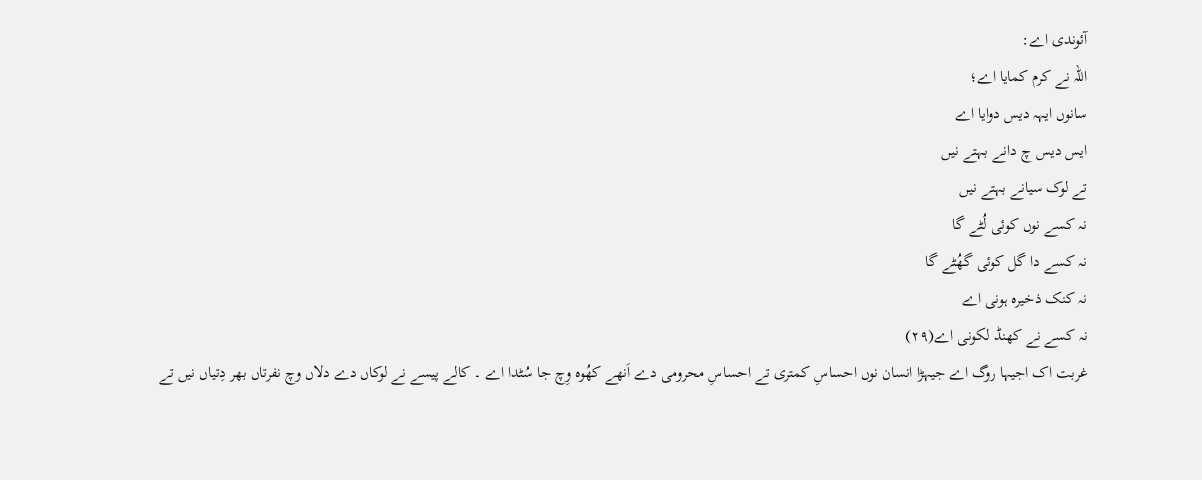آئوندی اے:
اللہ نے کرم کمایا اے؛
سانوں ایہہ دیس دوایا اے
ایس دیس چ دانے بہتے نیں
تے لوک سیانے بہتے نیں
نہ کسے نوں کوئی لُٹے گا
نہ کسے دا گل کوئی گھُٹے گا
نہ کنک ذخیرہ ہونی اے
نہ کسے نے کھنڈ لکونی اے(۲۹)
غربت اک اجیہا روگ اے جیہڑا انسان نوں احساسِ کمتری تے احساسِ محرومی دے اَنھے کھُوہ وِچ جا سُٹدا اے ۔ کالے پیسے نے لوکاں دے دلاں وچ نفرتاں بھر دِتیاں نیں تے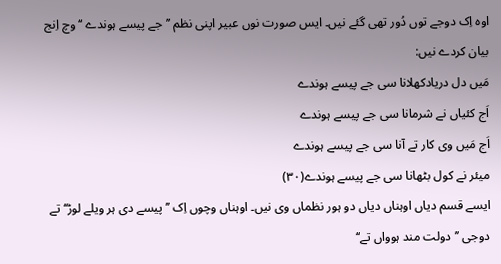اوہ اِک دوجے توں دُور تھی گئے نیں۔ ایس صورت نوں عبیر اپنی نظم ’’جے پیسے ہوندے ‘‘ وچ اِنج بیان کردے نیں:
مَیں دل دریادکھلانا سی جے پیسے ہوندے
اَج کئیاں نے شرمانا سی جے پیسے ہوندے
اَج مَیں وی کار تے آنا سی جے پیسے ہوندے
میئر نے کول بٹھانا سی جے پیسے ہوندے(۳۰)
ایسے قسم دیاں اوہناں دیاں دو ہور نظماں وی نیں۔ اوہناں وچوں اِک ’’پیسے دی ہر ویلے لوڑ‘‘ تے دوجی ’’دولت مند ہوواں تے‘‘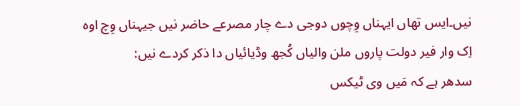نیں۔ایس تھاں ایہناں وِچوں دوجی دے چار مصرعے حاضر نیں جیہناں وِچ اوہ اِک وار فیر دولت پاروں ملن والیاں کُجھ وڈیائیاں دا ذکر کردے نیں:
سدھر ہے کہ مَیں وی ٹیکس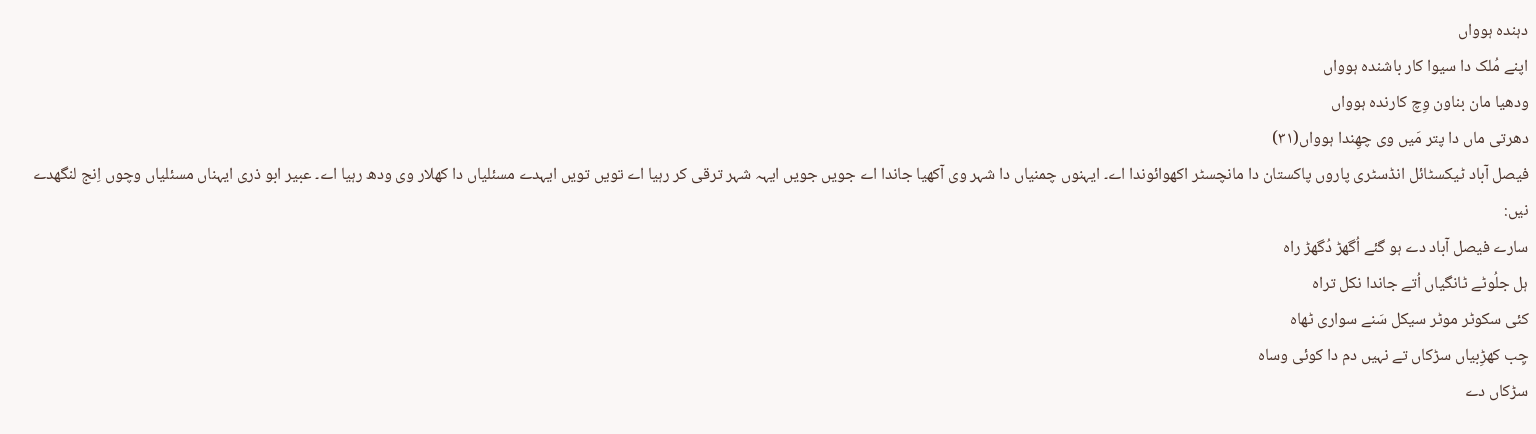دہندہ ہوواں
اپنے مُلک دا سیوا کار باشندہ ہوواں
ودھیا مان بناون وِچ کارندہ ہوواں
دھرتی ماں دا پتر مَیں وی چھِندا ہوواں(۳۱)
فیصل آباد ٹیکسٹائل انڈسٹری پاروں پاکستان دا مانچسٹر اکھوائوندا اے۔ ایہنوں چمنیاں دا شہر وی آکھیا جاندا اے جویں جویں ایہہ شہر ترقی کر رہیا اے تویں تویں ایہدے مسئلیاں دا کھلار وی ودھ رہیا اے۔ عبیر ابو ذری ایہناں مسئلیاں وچوں اِنج لنگھدے نیں:
سارے فیصل آباد دے ہو گئے اُگھڑ دُگھڑ راہ
ہل جلُوٹے ٹانگیاں اُتے جاندا نکل تراہ
کئی سکوٹر موٹر سیکل سَنے سواری ٹھاہ
چِب کھڑِبیاں سڑکاں تے نہیں دم دا کوئی وساہ
سڑکاں دے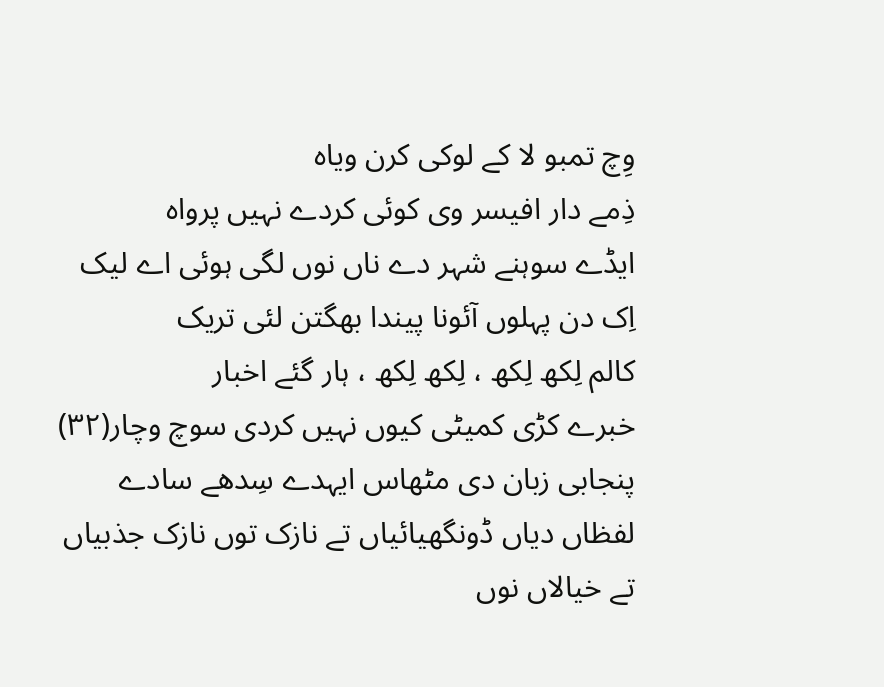وِچ تمبو لا کے لوکی کرن ویاہ
ذِمے دار افیسر وی کوئی کردے نہیں پرواہ
ایڈے سوہنے شہر دے ناں نوں لگی ہوئی اے لیک
اِک دن پہلوں آئونا پیندا بھگتن لئی تریک
کالم لِکھ لِکھ ، لِکھ لِکھ ، ہار گئے اخبار
خبرے کڑی کمیٹی کیوں نہیں کردی سوچ وچار(۳۲)
پنجابی زبان دی مٹھاس ایہدے سِدھے سادے لفظاں دیاں ڈونگھیائیاں تے نازک توں نازک جذبیاں تے خیالاں نوں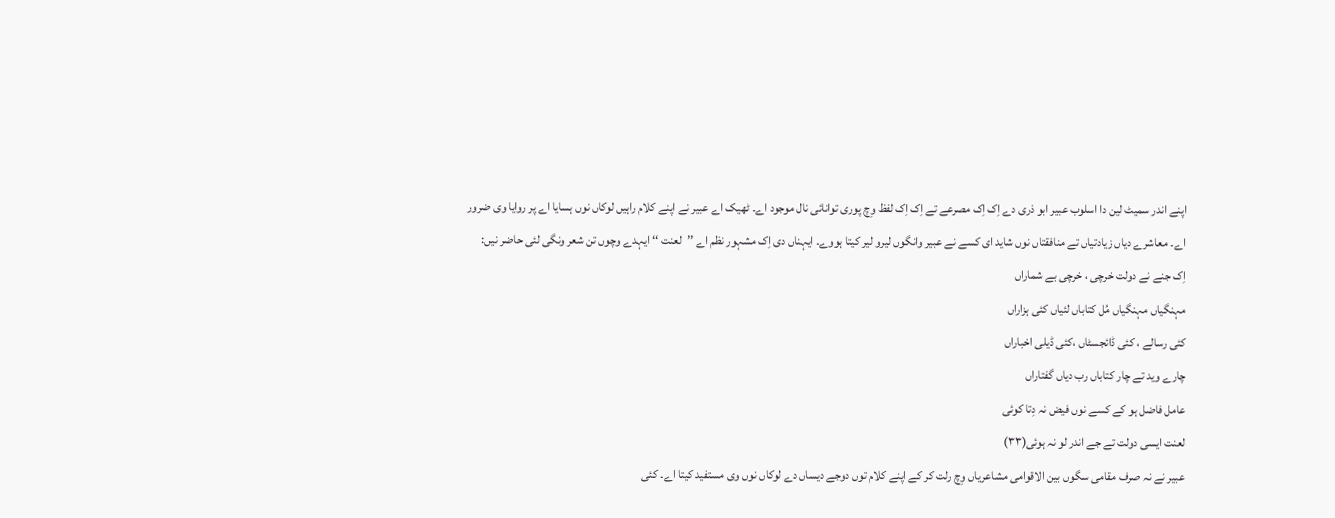اپنے اندر سمیٹ لین دا اسلوب عبیر ابو ذری دے اِک اِک مصرعے تے اِک اِک لفظ وِچ پوری توانائی نال موجود اے۔ ٹھیک اے عبیر نے اپنے کلام راہیں لوکاں نوں ہسایا اے پر روایا وی ضرور اے۔ معاشرے دیاں زیادتیاں تے منافقتاں نوں شاید ای کسے نے عبیر وانگوں لیرو لیر کیتا ہووے۔ ایہناں دی اِک مشہور نظم اے ’’لعنت ‘‘ ایہدے وچوں تن شعر ونگی لئی حاضر نیں:
اِک جنے نے دولت خرچی ، خرچی بے شماراں
مہنگیاں مہنگیاں مُل کتاباں لئیاں کئی ہزاراں
کئی رسالے ، کئی ڈائجسٹاں ،کئی ڈیلی اخباراں
چارے وید تے چار کتاباں رب دیاں گفتاراں
عامل فاضل ہو کے کسے نوں فیض نہ دِتا کوئی
لعنت ایسی دولت تے جے اندر لو نہ ہوئی(۳۳)
عبیر نے نہ صرف مقامی سگوں بین الاقوامی مشاعریاں وِچ رلت کر کے اپنے کلام توں دوجے دیساں دے لوکاں نوں وی مستفید کیتا اے۔ کئی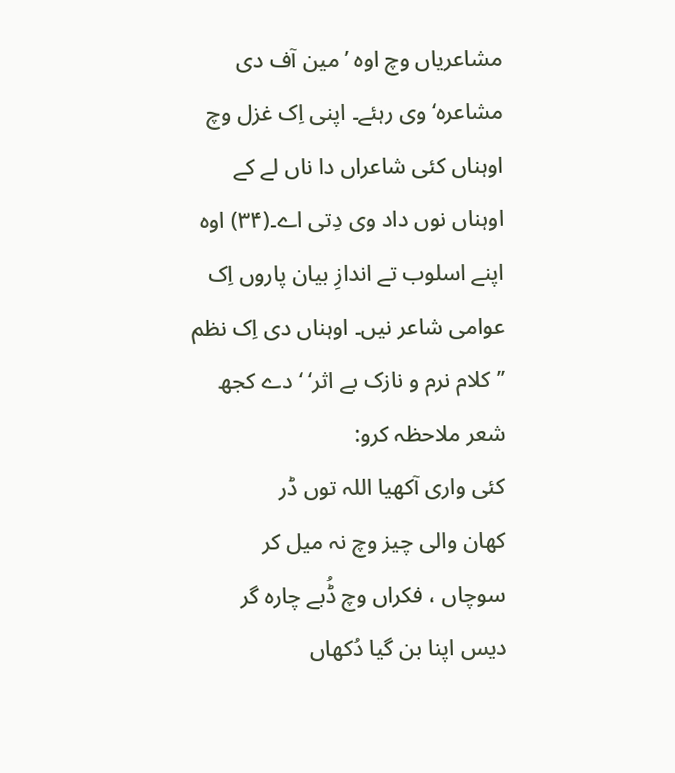مشاعریاں وچ اوہ ’مین آف دی مشاعرہ‘ وی رہئے۔ اپنی اِک غزل وچ اوہناں کئی شاعراں دا ناں لے کے اوہناں نوں داد وی دِتی اے۔(۳۴) اوہ اپنے اسلوب تے اندازِ بیان پاروں اِک عوامی شاعر نیں۔ اوہناں دی اِک نظم ’’کلام نرم و نازک بے اثر‘ ‘دے کجھ شعر ملاحظہ کرو:
کئی واری آکھیا اللہ توں ڈر
کھان والی چیز وچ نہ میل کر
سوچاں ، فکراں وچ ڈُبے چارہ گر
دیس اپنا بن گیا دُکھاں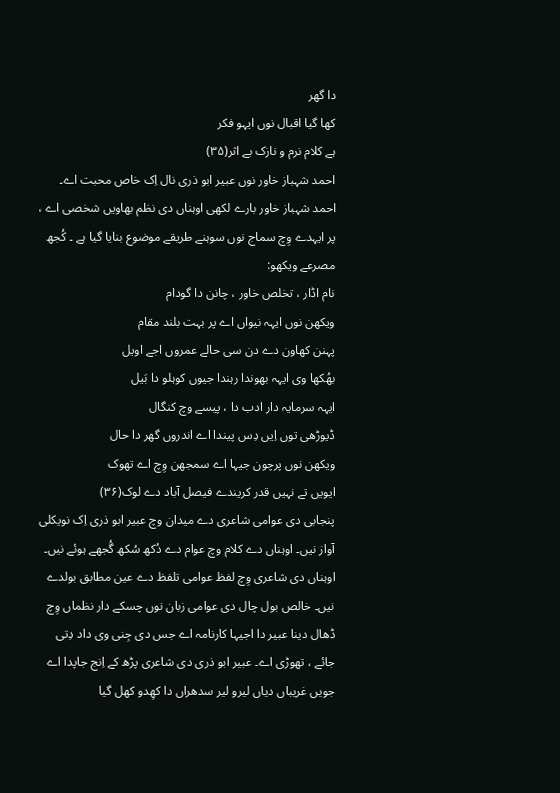دا گھر
کھا گیا اقبال نوں ایہو فکر
ہے کلام نرم و نازک بے اثر(۳۵)
احمد شہباز خاور نوں عبیر ابو ذری نال اِک خاص محبت اے۔ احمد شہباز خاور بارے لکھی اوہناں دی نظم بھاویں شخصی اے ، پر ایہدے وِچ سماج نوں سوہنے طریقے موضوع بنایا گیا ہے ۔ کُجھ مصرعے ویکھو:
نام اڈار ، تخلص خاور ، چانن دا گودام
ویکھن نوں ایہہ نیواں اے پر بہت بلند مقام
پہنن کھاون دے دن سی حالے عمروں اجے اویل
بھُکھا وی ایہہ بھوندا رہندا جیوں کوہلو دا بَیل
ایہہ سرمایہ دار ادب دا ، پیسے وچ کنگال
ڈیوڑھی توں اِیں دِس پیندا اے اندروں گھر دا حال
ویکھن نوں پرچون جیہا اے سمجھن وِچ اے تھوک
ایویں تے نہیں قدر کریندے فیصل آباد دے لوک(۳۶)
پنجابی دی عوامی شاعری دے میدان وچ عبیر ابو ذری اِک نویکلی آواز نیں۔ اوہناں دے کلام وچ عوام دے دُکھ سُکھ گُجھے ہوئے نیں۔ اوہناں دی شاعری وِچ لفظ عوامی تلفظ دے عین مطابق بولدے نیں۔ خالص بول چال دی عوامی زبان نوں چسکے دار نظماں وِچ ڈھال دینا عبیر دا اجیہا کارنامہ اے جس دی جِنی وی داد دِتی جائے ، تھوڑی اے۔ عبیر ابو ذری دی شاعری پڑھ کے اِنج جاپدا اے جویں غریباں دیاں لیرو لیر سدھراں دا کھِدو کھل گیا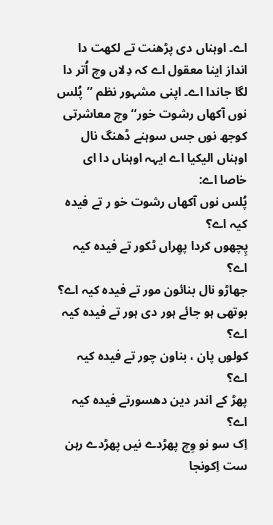اے۔ اوہناں دی پڑھنت تے لکھت دا انداز اینا معقول اے کہ دِلاں وچ اُتر دا لگا جاندا اے۔ اپنی مشہور نظم ’’پُلس نوں آکھاں رشوت خور‘‘ وچ معاشرتی کوجھ نوں جس سوہنے ڈھنگ نال اوہناں الیکیا اے ایہہ اوہناں دا ای خاصا اے:
پُلس نوں آکھاں رشوت خو ر تے فیدہ کیہ اے؟
پِچھوں کردا پھِراں ٹکور تے فیدہ کیہ اے؟
جھاڑو نال بنائون مور تے فیدہ کیہ اے؟
بوتھی ہو جائے ہور دی ہور تے فیدہ کیہ اے؟
کولوں پان ، بناون چور تے فیدہ کیہ اے؟
پھڑ کے اندر دین دھسورتے فیدہ کیہ اے؟
اِک سو نو وِچ پھڑدے نیں پھڑدے رہن
ست اِکونجا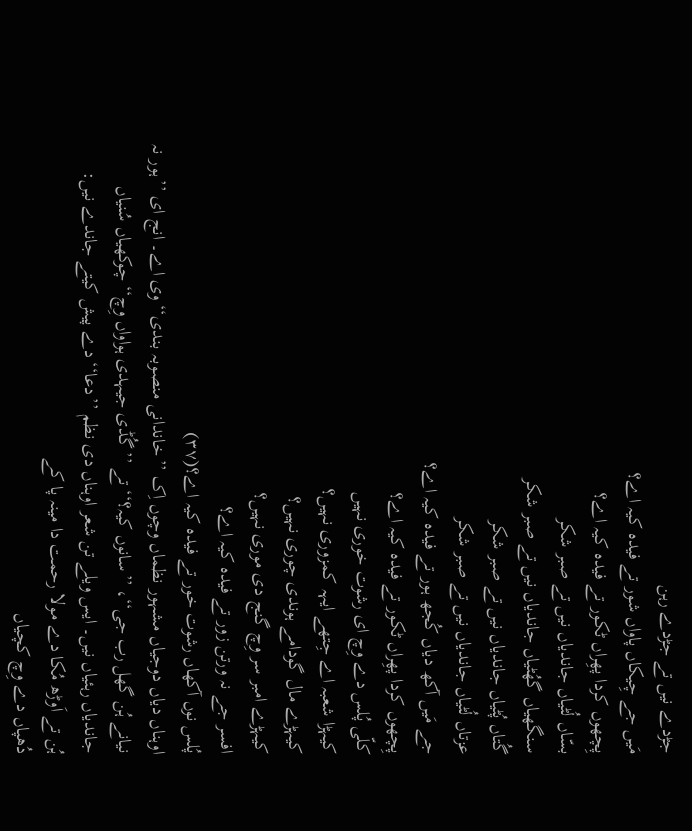جڑدے نیں تے جڑدے رہن
مَیں جے چِیکاں پاواں شور تے فیدہ کیہ اے؟
پِچھوں کردا پھِراں ٹکور تے فیدہ کیہ اے؟
بسّاں لُٹیاں جاندیاں نیں تے صبر شکر
سنگھیاں گھُٹیاں جاندیاں نیں تے صبر شکر
گُتاں پُٹیاں جاندیاں نیں تے صبر شکر
عزتاں لُٹیاں جاندیاں نیں تے صبر شکر
جے مَیں آکھ دیاں کُجھ ہور تے فیدہ کیہ اے؟
پِچھوں کردا پھِراں ٹکور تے فیدہ کیہ اے؟
کلّی پُلس دے وِچ ای رشوت خوری نہیں
کیہڑا شعبہ اے جِتھے ایہہ کمزوری نہیں؟
کیہڑے مال گودامے ہوندی چوری نہیں؟
کیہڑے امبر سر وِچ گنج دی موری نہیں؟
افسر جے نہ ورتن زور تے فیدہ کیہ اے؟
پُلس نوں آکھاں رشوت خور تے فیدہ کیہ اے؟(۳۷)
اوہناں دیاں دوجیاں مشہور نظماں وچوں اِک ’’خاندانی منصوبہ بندی‘‘ وی اے۔ انج ای ’’ہور نہ نیانے ہُن گھل رب جی‘‘، ’’سانوں کیہ؟‘‘ تے ’’گُڈی جیہدی ہواواں وِچ‘‘ چوکھیاں سُنیاں جاندیاں رہئیاں نیں۔ ایس ویلے تن شعر اوہناں دی نظم ’’دعا‘‘ دے پیش کیتے جاندے نیں:
ہُن تے اَوڑھ مُکا دے مولا رحمت دا مینہ پا کے
دُھپاں دے وِچ کچیاں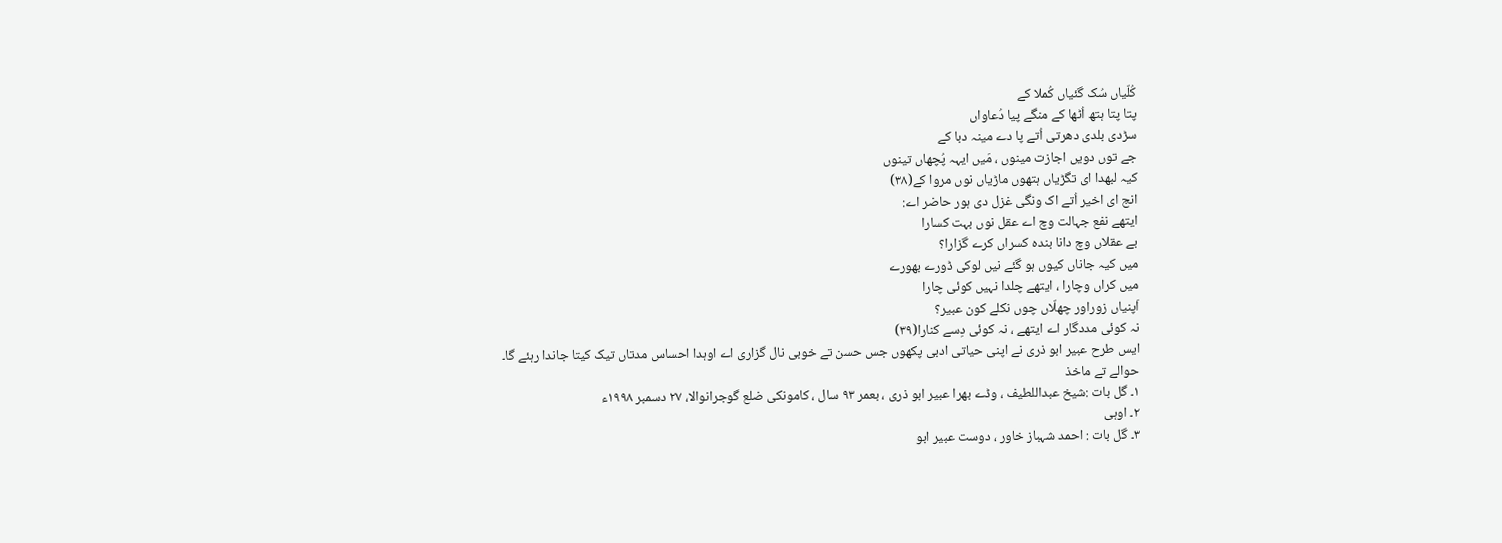کُلّیاں سُک گئیاں کُملا کے
پتا پتا ہتھ اُٹھا کے منگے پیا دُعاواں
سڑدی بلدی دھرتی اُتے پا دے مینہ دبا کے
جے توں دویں اجازت مینوں ، مَیں ایہہ پُچھاں تینوں
کیہ لبھدا ای تگڑیاں ہتھوں ماڑیاں نوں مروا کے(۳۸)
انج ای اخیر اُتے اک ونگی غزل دی ہور حاضر اے:
ایتھے نفع جہالت وچ اے عقل نوں بہت کسارا
بے عقلاں وچ دانا بندہ کسراں کرے گزارا؟
میں کیہ جاناں کیوں ہو گئے نیں لوکی ڈورے بھورے
میں کراں وچارا ، ایتھے چلدا نہیں کوئی چارا
اَپنیاں زوراور چھلّاں چوں نکلے کون عبیر؟
نہ کوئی مددگار اے ایتھے ، نہ کوئی دِسے کنارا(۳۹)
ایس طرح عبیر ابو ذری نے اپنی حیاتی ادبی پکھوں جس حسن تے خوبی نال گزاری اے اوہدا احساس مدتاں تیک کیتا جاندا رہئے گا۔
حوالے تے ماخذ
۱۔ گل بات :شیخ عبداللطیف ، وڈے بھرا عبیر ابو ذری ، بعمر ۹۳ سال ، کامونکی ضلع گوجرانوالا، ۲۷ دسمبر ۱۹۹۸ء
۲۔ اوہی
۳۔ گل بات : احمد شہباز خاور ، دوست عبیر ابو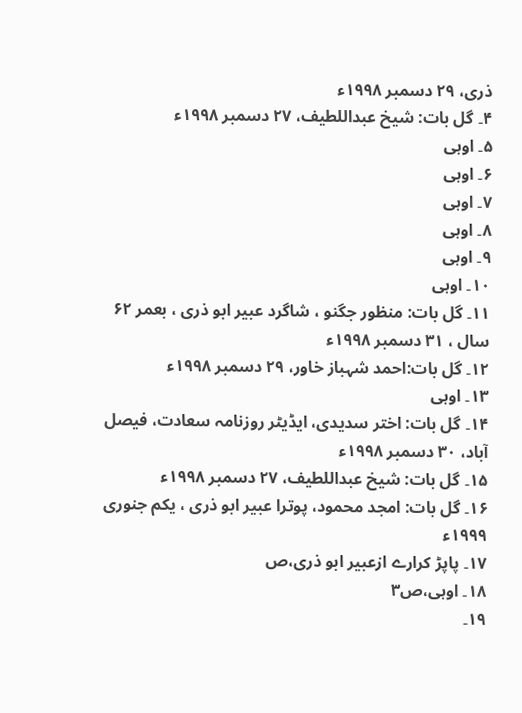ذری، ۲۹ دسمبر ۱۹۹۸ء
۴۔ گل بات: شیخ عبداللطیف، ۲۷ دسمبر ۱۹۹۸ء
۵۔ اوہی
۶۔ اوہی
۷۔ اوہی
۸۔ اوہی
۹۔ اوہی
۱۰۔ اوہی
۱۱۔ گل بات: منظور جگنو ، شاگرد عبیر ابو ذری ، بعمر ۶۲ سال ، ۳۱ دسمبر ۱۹۹۸ء
۱۲۔ گل بات:احمد شہباز خاور، ۲۹ دسمبر ۱۹۹۸ء
۱۳۔ اوہی
۱۴۔ گل بات: اختر سدیدی، ایڈیٹر روزنامہ سعادت، فیصل آباد، ۳۰ دسمبر ۱۹۹۸ء
۱۵۔ گل بات: شیخ عبداللطیف، ۲۷ دسمبر ۱۹۹۸ء
۱۶۔ گل بات: امجد محمود، پوترا عبیر ابو ذری ، یکم جنوری ۱۹۹۹ء
۱۷۔ پاپڑ کرارے ازعبیر ابو ذری،ص
۱۸۔ اوہی،ص۳
۱۹۔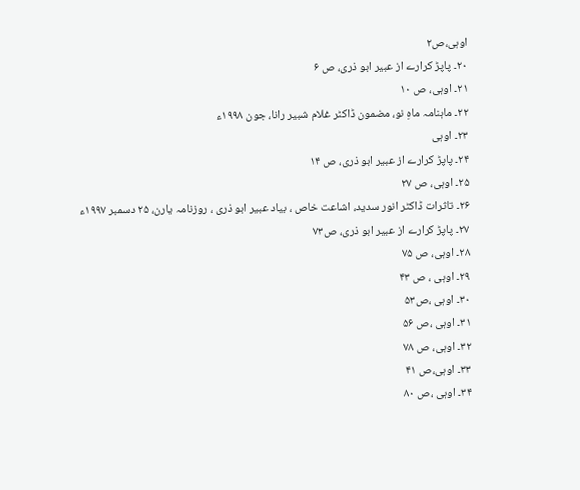اوہی،ص۲
۲۰۔ پاپڑ کرارے از عبیر ابو ذری، ص ۶
۲۱۔ اوہی، ص ۱۰
۲۲۔ ماہنامہ ماہِ نو، مضمون ڈاکٹر غلام شبیر رانا، جون ۱۹۹۸ء
۲۳۔ اوہی
۲۴۔ پاپڑ کرارے از عبیر ابو ذری، ص ۱۴
۲۵۔ اوہی، ص ۲۷
۲۶۔ تاثرات ڈاکٹر انور سدید، اشاعت خاص ، بیاد عبیر ابو ذری ، روزنامہ یارن، ۲۵ دسمبر ۱۹۹۷ء
۲۷۔ پاپڑ کرارے از عبیر ابو ذری، ص۷۳
۲۸۔ اوہی، ص ۷۵
۲۹۔ اوہی ، ص ۴۳
۳۰۔ اوہی ،ص۵۳
۳۱۔ اوہی ،ص ۵۶
۳۲۔ اوہی، ص ۷۸
۳۳۔ اوہی،ص ۴۱
۳۴۔ اوہی ،ص ۸۰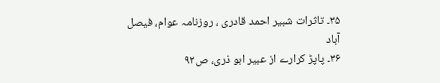۳۵۔ تاثرات شبیر احمد قادری ، روزنامہ عوام، فیصل آباد
۳۶۔ پاپڑ کرارے از عبیر ابو ذری، ص۹۲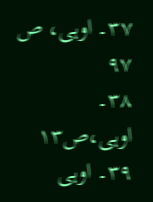۳۷۔ اوہی، ص ۹۷
۳۸۔ اوہی،ص۱۳
۳۹۔ اوہی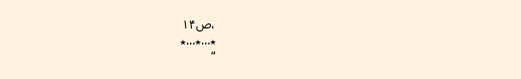،ص۱۴
٭…٭…٭
“